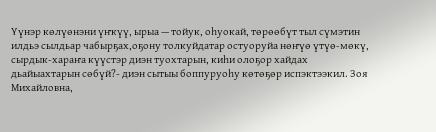Үүнэр көлүөнэни үҥкүү, ырыа — тойук, оһуокай, төрөөбүт тыл сүмэтин илдьэ сылдьар чабырҕах,оҕону толкуйдатар остуоруйа нөҥүө үтүө-мөкү, сырдык-хараҥа күүстэр диэн туохтарын, киһи олоҕор хайдах дьайыахтарын сөбүй?- диэн сытыы боппуруоһу көтөҕөр испэктээкил. Зоя Михайловна,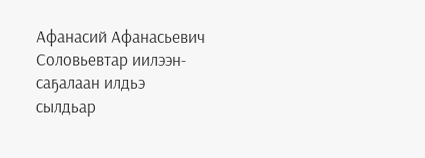Афанасий Афанасьевич Соловьевтар иилээн-саҕалаан илдьэ сылдьар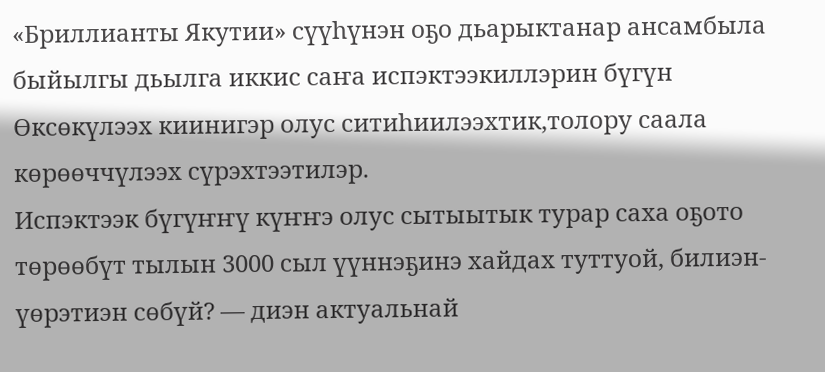«Бриллианты Якутии» сүүһүнэн оҕо дьарыктанар ансамбыла быйылгы дьылга иккис саҥа испэктээкиллэрин бүгүн Өксөкүлээх киинигэр олус ситиһиилээхтик,толору саала көрөөччүлээх сүрэхтээтилэр.
Испэктээк бүгүҥҥү күҥҥэ олус сытыытык турар саха оҕото төрөөбүт тылын 3000 сыл үүннэҕинэ хайдах туттуой, билиэн-үөрэтиэн сөбүй? — диэн актуальнай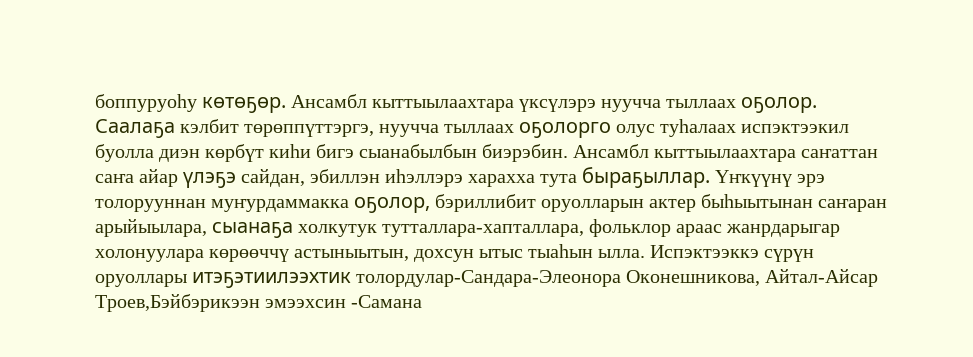боппуруоһу көтөҕөр. Ансамбл кыттыылаахтара үксүлэрэ нуучча тыллаах оҕолор. Саалаҕа кэлбит төрөппүттэргэ, нуучча тыллаах оҕолорго олус туһалаах испэктээкил буолла диэн көрбүт киһи бигэ сыанабылбын биэрэбин. Ансамбл кыттыылаахтара саҥаттан саҥа айар үлэҕэ сайдан, эбиллэн иһэллэрэ харахха тута быраҕыллар. Үҥкүүнү эрэ толорууннан муҥурдаммакка оҕолор, бэриллибит оруолларын актер быһыытынан саҥаран арыйыылара, сыанаҕа холкутук тутталлара-хапталлара, фольклор араас жанрдарыгар холонуулара көрөөччү астыныытын, дохсун ытыс тыаһын ылла. Испэктээккэ сүрүн оруоллары итэҕэтиилээхтик толордулар-Сандара-Элеонора Оконешникова, Айтал-Айсар Троев,Бэйбэрикээн эмээхсин -Самана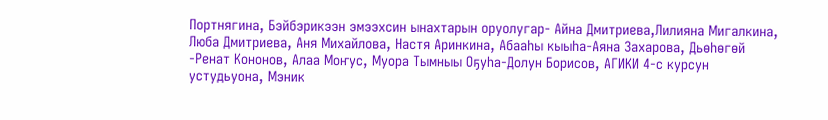Портнягина, Бэйбэрикээн эмээхсин ынахтарын оруолугар- Айна Дмитриева,Лилияна Мигалкина, Люба Дмитриева, Аня Михайлова, Настя Аринкина, Абааһы кыыһа-Аяна Захарова, Дьөһөгөй -Ренат Кононов, Алаа Моҥус, Муора Тымныы Оҕуһа-Долун Борисов, АГИКИ 4-с курсун устудьуона, Мэник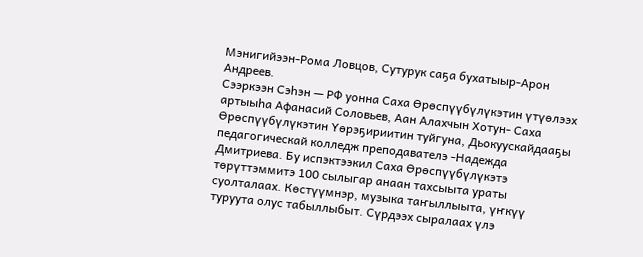Мэнигийээн-Рома Ловцов, Сутурук саҕа бухатыыр-Арон Андреев.
Сээркээн Сэһэн — РФ уонна Саха Өрөспүүбүлүкэтин үтүөлээх артыыһа Афанасий Соловьев, Аан Алахчын Хотун- Саха Өрөспүүбүлүкэтин Үөрэҕириитин туйгуна, Дьокуускайдааҕы педагогическай колледж преподавателэ -Надежда Дмитриева. Бу испэктээкил Саха Өрөспүүбүлүкэтэ төрүттэммитэ 100 сылыгар анаан тахсыыта ураты суолталаах. Көстүүмнэр, музыка таҥыллыыта, үҥкүү туруута олус табыллыбыт. Сүрдээх сыралаах үлэ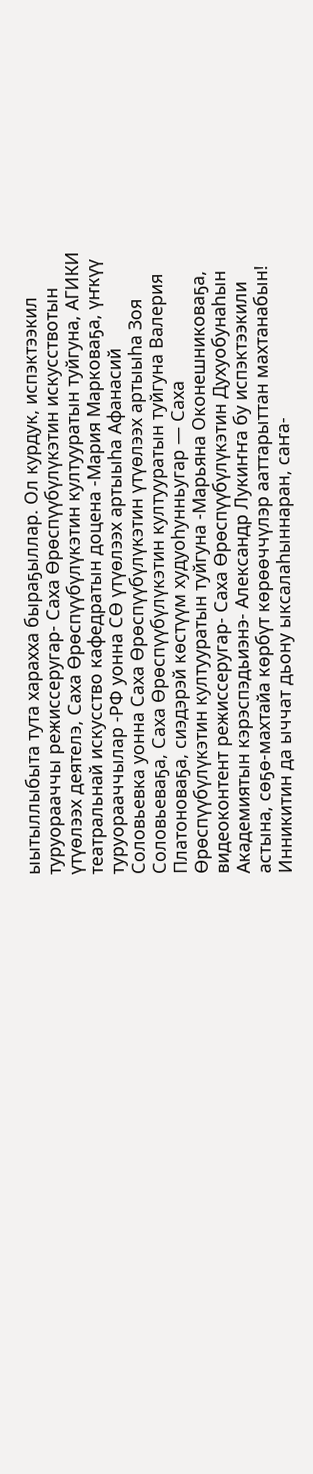ыытыллыбыта тута харахха быраҕыллар. Ол курдук, испэктээкил туруорааччы режиссеругар- Саха Өрөспүүбүлүкэтин искусствотын үтүөлээх деятелэ, Саха Өрөспүүбүлүкэтин култууратын туйгуна, АГИКИ театральнай искусство кафедратын доцена -Мария Марковаҕа, үҥкүү туруорааччылар -РФ уонна СӨ үтүөлээх артыыһа Афанасий Соловьевка уонна Саха Өрөспүүбүлүкэтин үтүөлээх артыыһа Зоя Соловьеваҕа, Саха Өрөспүүбүлүкэтин култууратын туйгуна Валерия Платоноваҕа, сиэдэрэй көстүүм худуоһунньугар — Саха Өрөспүүбүлүкэтин култууратын туйгуна -Марьяна Оконешниковаҕа, видеоконтент режиссеругар- Саха Өрөспүүбүлүкэтин Духуобунаһын Академиятын кэрэспэдьиэнэ- Александр Лукиҥҥа бу испэктээкили астына, сөҕө-махтайа көрбүт көрөөччүлэр ааттарыттан махтанабын!
Инникитин да ыччат дьону ыксалаһыннаран, саҥа-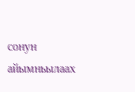сонун айымньылаах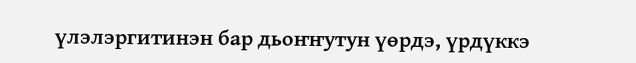үлэлэргитинэн бар дьоҥҥутун үөрдэ, үрдүккэ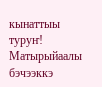кынаттыы туруҥ!
Матырыйаалы бэчээккэ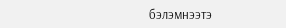бэлэмнээтэ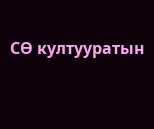СӨ култууратын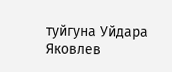туйгуна Уйдара Яковлев